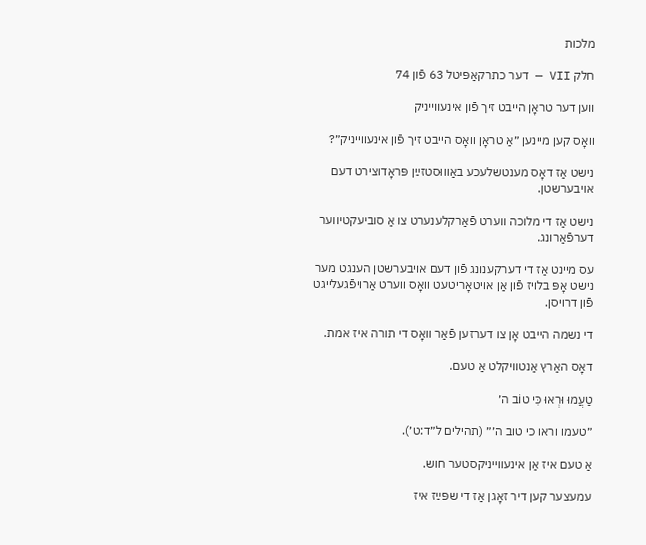מלכות

חלק VII — דער כתרקאַפּיטל 63 פֿון 74

ווען דער טראָן הייבט זיך פֿון אינעווייניק

וואָס קען מיינען ״אַ טראָן וואָס הייבט זיך פֿון אינעווייניק״?

נישט אַז דאָס מענטשלעכע באַוווּסטזײַן פּראָדוצירט דעם אויבערשטן.

נישט אַז די מלוכה ווערט פֿאַרקלענערט צו אַ סוביעקטיווער דערפֿאַרונג.

עס מיינט אַז די דערקענונג פֿון דעם אויבערשטן הענגט מער נישט אָפּ בלויז פֿון אַן אויטאָריטעט וואָס ווערט אַרויפֿגעלייגט פֿון דרויסן.

די נשמה הייבט אָן צו דערזען פֿאַר וואָס די תורה איז אמת.

דאָס האַרץ אַנטוויקלט אַ טעם.

טַעֲמוּ וּרְאוּ כִּי טוֹב ה׳

״טעמו וראו כי טוב ה׳״ (תהילים ל״ד:ט׳).

אַ טעם איז אַן אינעווייניקסטער חוש.

עמעצער קען דיר זאָגן אַז די שפּײַז איז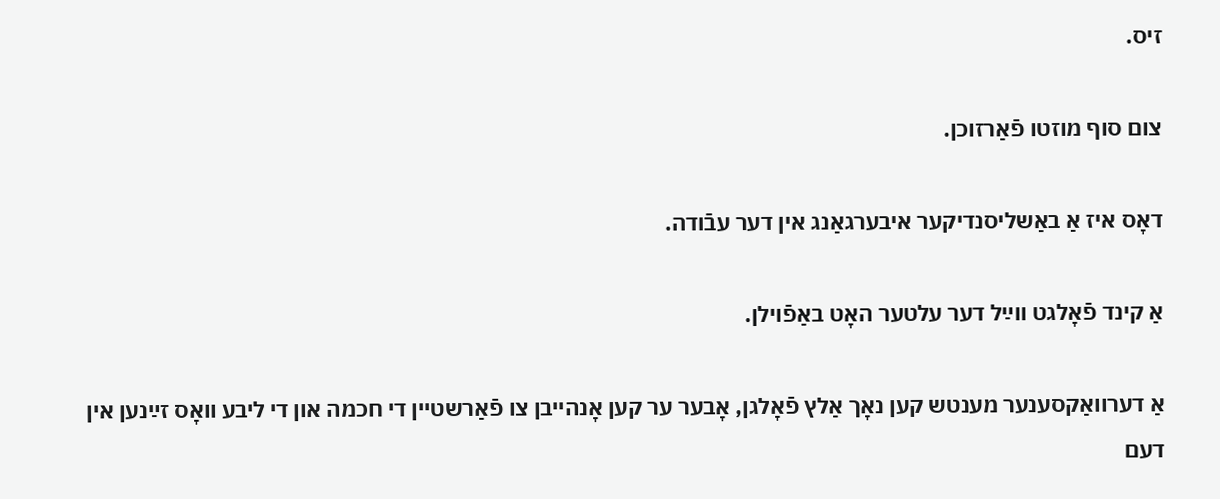זיס.

צום סוף מוזטו פֿאַרזוכן.

דאָס איז אַ באַשליסנדיקער איבערגאַנג אין דער עבֿודה.

אַ קינד פֿאָלגט ווײַל דער עלטער האָט באַפֿוילן.

אַ דערוואַקסענער מענטש קען נאָך אַלץ פֿאָלגן, אָבער ער קען אָנהייבן צו פֿאַרשטיין די חכמה און די ליבע וואָס זײַנען אין דעם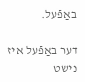באַפֿעל.

דער באַפֿעל איז נישט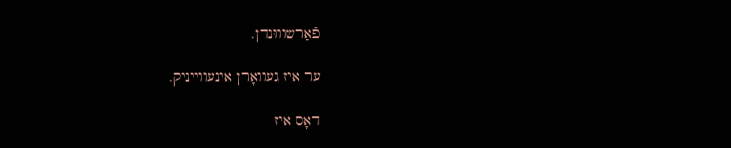פֿאַרשוווּנדן.

ער איז געוואָרן אינעווייניק.

דאָס איז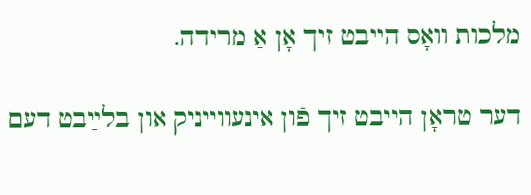מלכות וואָס הייבט זיך אָן אַ מרידה.

דער טראָן הייבט זיך פֿון אינעווייניק און בלײַבט דעם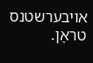אויבערשטנס טראָן.